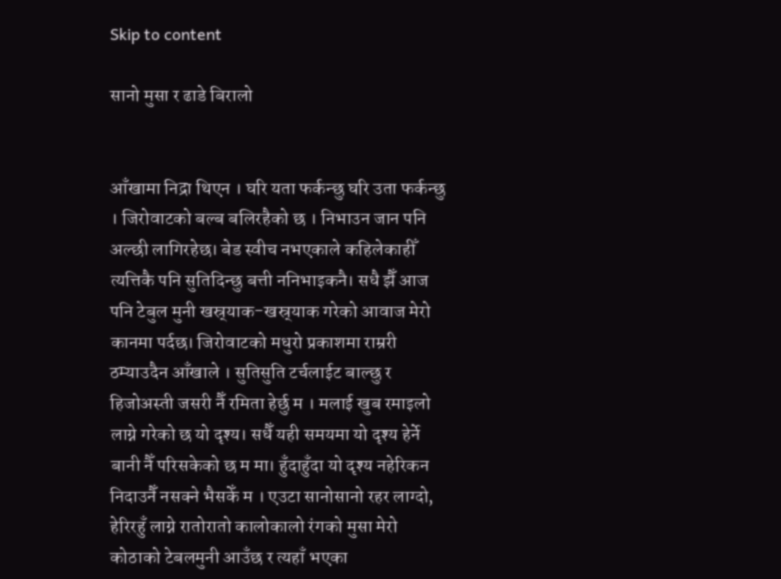Skip to content

सानो मुसा र ढाडे बिरालो


आँखामा निद्रा थिएन । घरि यता फर्कन्छु घरि उता फर्कन्छु । जिरोवाटको बल्ब बलिरहैको छ । निभाउन जान पनि अल्छी लागिरहेछ। बेड स्वीच नभएकाले कहिलेकाहीँ त्यत्तिकै पनि सुतिदिन्छु बत्ती ननिभाइकनै। सधै झैँ आज पनि टेबुल मुनी खस्र्याक-खस्र्याक गरेको आवाज मेरो कानमा पर्दछ। जिरोवाटको मधुरो प्रकाशमा राम्ररी ठम्याउदैन आँखाले । सुतिसुति टर्चलाईट बाल्छु र हिजोअस्ती जसरी नैँ रमिता हेर्छु म । मलाई खुब रमाइलो लाग्ने गरेको छ यो दृश्य। सधैँ यही समयमा यो दृश्य हेर्ने बानी नैँ परिसकेको छ म मा। हुँदाहुँदा यो दृश्य नहेरिकन निदाउनैँ नसक्ने भैसकेँ म । एउटा सानोसानो रहर लाग्दो, हेरिरहुँ लाग्ने रातोरातो कालोकालो रंगको मुसा मेरो कोठाको टेबलमुनी आउँछ र त्यहाँ भएका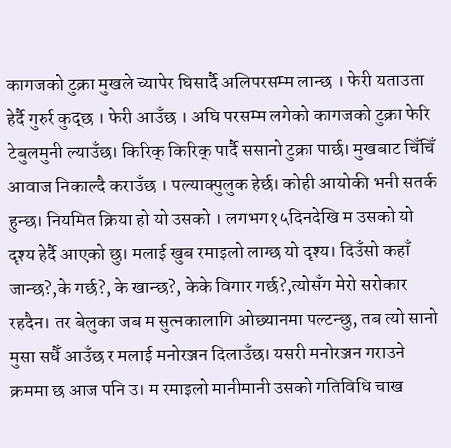कागजको टुक्रा मुखले च्यापेर घिसार्दै अलिपरसम्म लान्छ । फेरी यताउता हेर्दै गुरुर्र कुद्छ । फेरी आउँछ । अघि परसम्म लगेको कागजको टुक्रा फेरि टेबुलमुनी ल्याउँछ। किरिक् किरिक् पार्दै ससानो टुक्रा पार्छ। मुखबाट चिँचिँ आवाज निकाल्दै कराउँछ । पल्याक्पुलुक हेर्छ। कोही आयोकी भनी सतर्क हुन्छ। नियमित क्रिया हो यो उसको । लगभग१५दिनदेखि म उसको यो दृश्य हेर्दै आएको छु। मलाई खुब रमाइलो लाग्छ यो दृश्य। दिउँसो कहाँ जान्छ?,के गर्छ?, के खान्छ?, केके विगार गर्छ?,त्योसँग मेरो सरोकार रहदैन। तर बेलुका जब म सुत्नकालागि ओछ्यानमा पल्टन्छु, तब त्यो सानो मुसा सधैँ आउँछ र मलाई मनोरञ्जन दिलाउँछ। यसरी मनोरञ्जन गराउने क्रममा छ आज पनि उ। म रमाइलो मानीमानी उसको गतिविधि चाख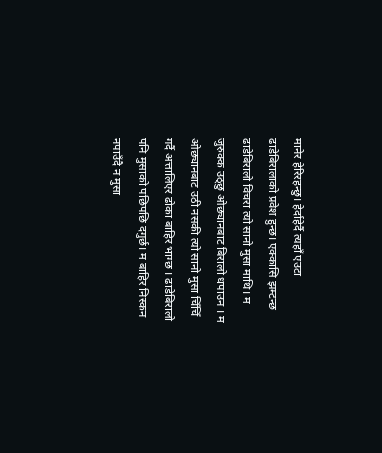मानेर हेरिरहन्छु। हेर्दाहेर्दै त्यहाँ एउटा ढाडेबिरालाको प्रवेश हुन्छ। एक्कासि झम्टन्छ ढाडेबिरालो विचरा त्यो सानो मुसा माथि। म जुरुक्क उठ्छु ओछ्यानबाट बिरालो धपाउन । म ओछ्यानबाट उठी नसकी त्यो सानो मुसा चिँचिँ गर्दै अत्तालिएर ढोका बाहिर भाग्छ । ढाडेबिरालो पनि मुसाको पछिपछि दगुर्छ। म बाहिर निस्कन नपाउँदै न मुसा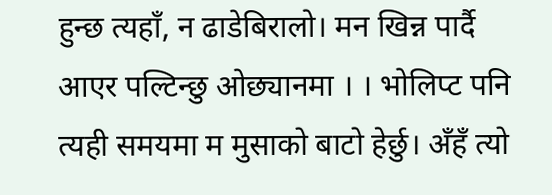हुन्छ त्यहाँ, न ढाडेबिरालो। मन खिन्न पार्दै आएर पल्टिन्छु ओछ्यानमा । । भोलिप्ट पनि त्यही समयमा म मुसाको बाटो हेर्छु। अँहँ त्यो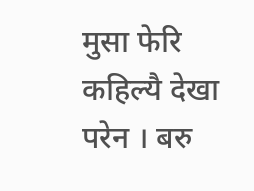मुसा फेरि कहिल्यै देखा परेन । बरु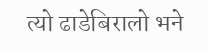त्यो ढाडेबिरालो भने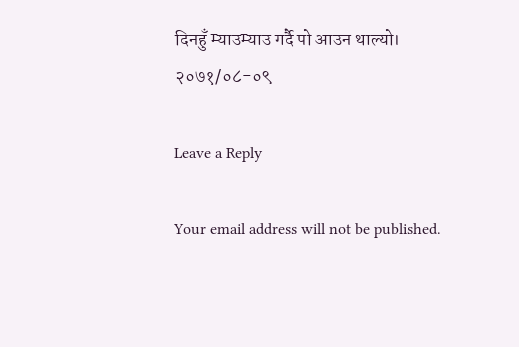दिनहुँ म्याउम्याउ गर्दै पो आउन थाल्यो।
२०७१/०८-०९

Leave a Reply

Your email address will not be published.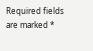Required fields are marked *